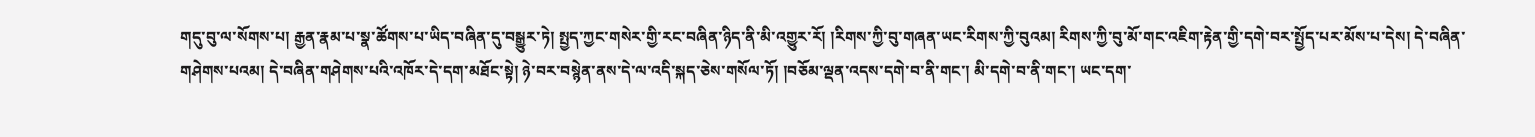གདུ་བུ་ལ་སོགས་པ། རྒྱན་རྣམ་པ་སྣ་ཚོགས་པ་ཡིད་བཞིན་དུ་བསྒྱུར་ཏེ། སྤྱད་ཀྱང་གསེར་གྱི་རང་བཞིན་ཉིད་ནི་མི་འགྱུར་རོ། །རིགས་ཀྱི་བུ་གཞན་ཡང་རིགས་ཀྱི་བུའམ། རིགས་ཀྱི་བུ་མོ་གང་འཇིག་རྟེན་གྱི་དགེ་བར་སྤྱོད་པར་མོས་པ་དེས། དེ་བཞིན་གཤེགས་པའམ། དེ་བཞིན་གཤེགས་པའི་འཁོར་དེ་དག་མཐོང་སྟེ། ཉེ་བར་བསྙེན་ནས་དེ་ལ་འདི་སྐད་ཅེས་གསོལ་ཏོ། །བཅོམ་ལྡན་འདས་དགེ་བ་ནི་གང་། མི་དགེ་བ་ནི་གང་། ཡང་དག་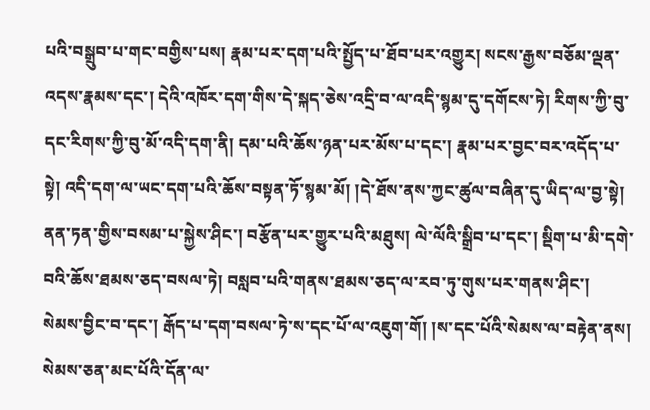པའི་བསྒྲུབ་པ་གང་བགྱིས་པས། རྣམ་པར་དག་པའི་སྤྱོད་པ་ཐོབ་པར་འགྱུར། སངས་རྒྱས་བཅོམ་ལྡན་འདས་རྣམས་དང་། དེའི་འཁོར་དག་གིས་དེ་སྐད་ཅེས་འདྲི་བ་ལ་འདི་སྙམ་དུ་དགོངས་ཏེ། རིགས་ཀྱི་བུ་དང་རིགས་ཀྱི་བུ་མོ་འདི་དག་ནི། དམ་པའི་ཆོས་ཉན་པར་མོས་པ་དང་། རྣམ་པར་བྱང་བར་འདོད་པ་སྟེ། འདི་དག་ལ་ཡང་དག་པའི་ཆོས་བསྟན་ཏོ་སྙམ་མོ། །དེ་ཐོས་ནས་ཀྱང་ཚུལ་བཞིན་དུ་ཡིད་ལ་བྱ་སྟེ། ནན་ཏན་གྱིས་བསམ་པ་སྐྱེས་ཤིང་། བརྩོན་པར་གྱུར་པའི་མཐུས། ལེ་ལོའི་སྒྲིབ་པ་དང་། སྡིག་པ་མི་དགེ་བའི་ཆོས་ཐམས་ཅད་བསལ་ཏེ། བསླབ་པའི་གནས་ཐམས་ཅད་ལ་རབ་ཏུ་གུས་པར་གནས་ཤིང་། སེམས་བྱིང་བ་དང་། རྒོད་པ་དག་བསལ་ཏེ་ས་དང་པོ་ལ་འཇུག་གོ། །ས་དང་པོའི་སེམས་ལ་བརྟེན་ནས། སེམས་ཅན་མང་པོའི་དོན་ལ་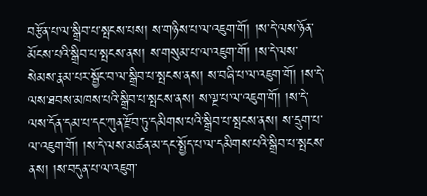བརྩོན་པ་ལ་སྒྲིབ་པ་སྤངས་པས། ས་གཉིས་པ་ལ་འཇུག་གོ། །ས་དེ་ལས་ཉོན་མོངས་པའི་སྒྲིབ་པ་སྤངས་ནས། ས་གསུམ་པ་ལ་འཇུག་གོ། །ས་དེ་ལས་སེམས་རྣམ་པར་སྦྱོང་བ་ལ་སྒྲིབ་པ་སྤངས་ནས། ས་བཞི་པ་ལ་འཇུག་གོ། །ས་དེ་ལས་ཐབས་མཁས་པའི་སྒྲིབ་པ་སྤངས་ནས། ས་ལྔ་པ་ལ་འཇུག་གོ། །ས་དེ་ལས་དོན་དམ་པ་དང་ཀུན་རྫོབ་ཏུ་དམིགས་པའི་སྒྲིབ་པ་སྤངས་ནས། ས་དྲུག་པ་ལ་འཇུག་གོ། །ས་དེ་ལས་མཚན་མ་དང་སྤྱོད་པ་ལ་དམིགས་པའི་སྒྲིབ་པ་སྤངས་ནས། །ས་བདུན་པ་ལ་འཇུག་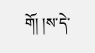གོ། །ས་དེ་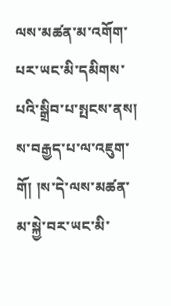ལས་མཚན་མ་འགོག་པར་ཡང་མི་དམིགས་པའི་སྒྲིབ་པ་སྤངས་ནས། ས་བརྒྱད་པ་ལ་འཇུག་གོ། །ས་དེ་ལས་མཚན་མ་སྐྱེ་བར་ཡང་མི་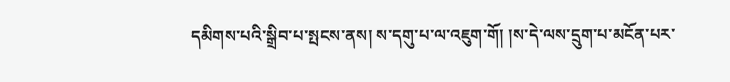དམིགས་པའི་སྒྲིབ་པ་སྤངས་ནས། ས་དགུ་པ་ལ་འཇུག་གོ། །ས་དེ་ལས་དྲུག་པ་མངོན་པར་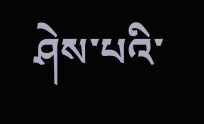ཤེས་པའི་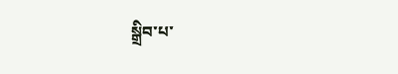སྒྲིབ་པ་